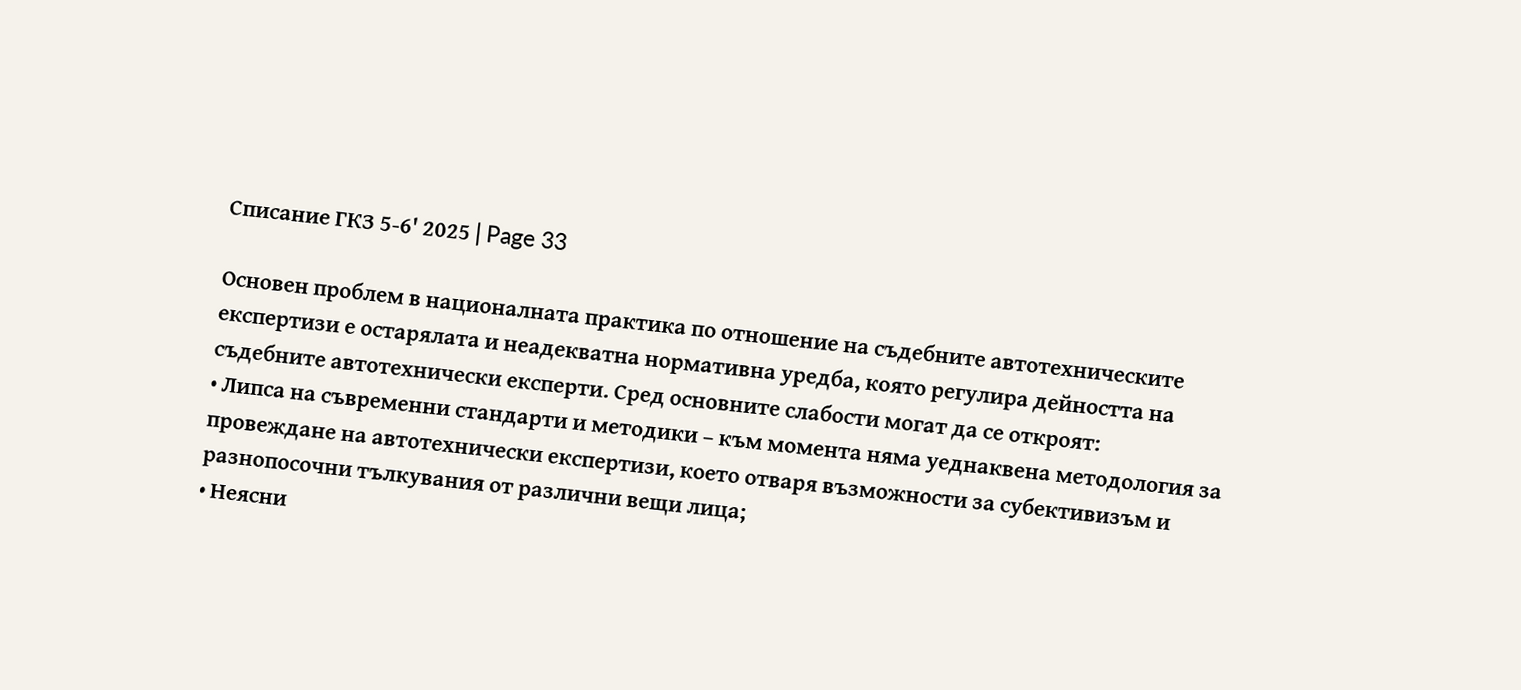Списание ГКЗ 5-6' 2025 | Page 33

Основен проблем в националната практика по отношение на съдебните автотехническите експертизи е остарялата и неадекватна нормативна уредба, която регулира дейността на съдебните автотехнически експерти. Сред основните слабости могат да се откроят:
• Липса на съвременни стандарти и методики – към момента няма уеднаквена методология за провеждане на автотехнически експертизи, което отваря възможности за субективизъм и разнопосочни тълкувания от различни вещи лица;
• Неясни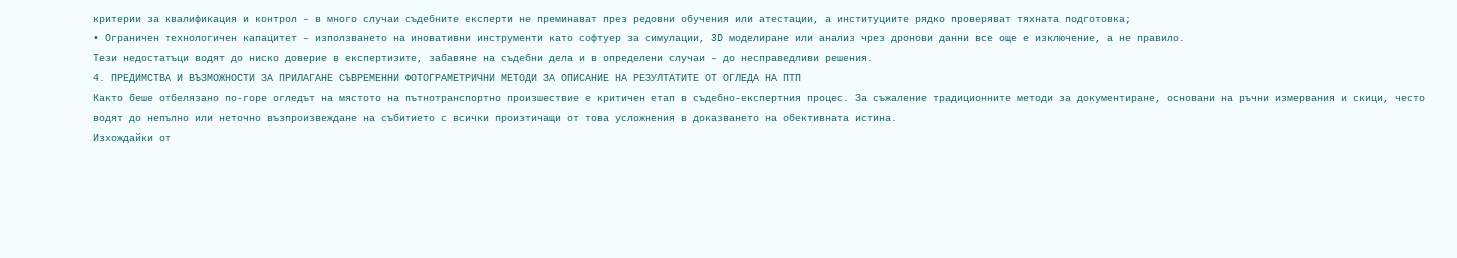критерии за квалификация и контрол – в много случаи съдебните експерти не преминават през редовни обучения или атестации, а институциите рядко проверяват тяхната подготовка;
• Ограничен технологичен капацитет – използването на иновативни инструменти като софтуер за симулации, 3D моделиране или анализ чрез дронови данни все още е изключение, а не правило.
Тези недостатъци водят до ниско доверие в експертизите, забавяне на съдебни дела и в определени случаи – до несправедливи решения.
4. ПРЕДИМСТВА И ВЪЗМОЖНОСТИ ЗА ПРИЛАГАНЕ СЪВРЕМЕННИ ФОТОГРАМЕТРИЧНИ МЕТОДИ ЗА ОПИСАНИЕ НА РЕЗУЛТАТИТЕ ОТ ОГЛЕДА НА ПТП
Както беше отбелязано по-горе огледът на мястото на пътнотранспортно произшествие е критичен етап в съдебно-експертния процес. За съжаление традиционните методи за документиране, основани на ръчни измервания и скици, често водят до непълно или неточно възпроизвеждане на събитието с всички произтичащи от това усложнения в доказването на обективната истина.
Изхождайки от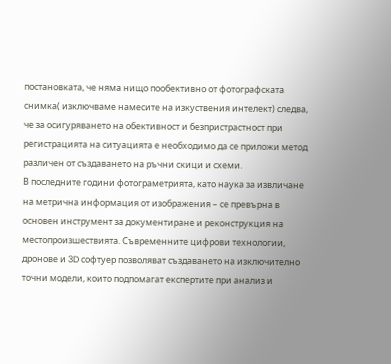постановката, че няма нищо пообективно от фотографската снимка( изключваме намесите на изкуствения интелект) следва, че за осигуряването на обективност и безпристрастност при регистрацията на ситуацията е необходимо да се приложи метод различен от създаването на ръчни скици и схеми.
В последните години фотограметрията, като наука за извличане на метрична информация от изображения – се превърна в основен инструмент за документиране и реконструкция на местопроизшествията. Съвременните цифрови технологии, дронове и 3D софтуер позволяват създаването на изключително точни модели, които подпомагат експертите при анализ и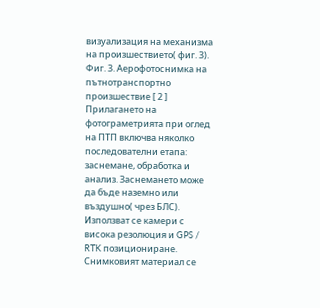визуализация на механизма на произшествието( фиг. 3).
Фиг. 3. Аерофотоснимка на пътнотранспортно произшествие [ 2 ]
Прилагането на фотограметрията при оглед на ПТП включва няколко последователни етапа: заснемане, обработка и анализ. Заснемането може да бъде наземно или въздушно( чрез БЛС). Използват се камери с висока резолюция и GPS / RTK позициониране. Снимковият материал се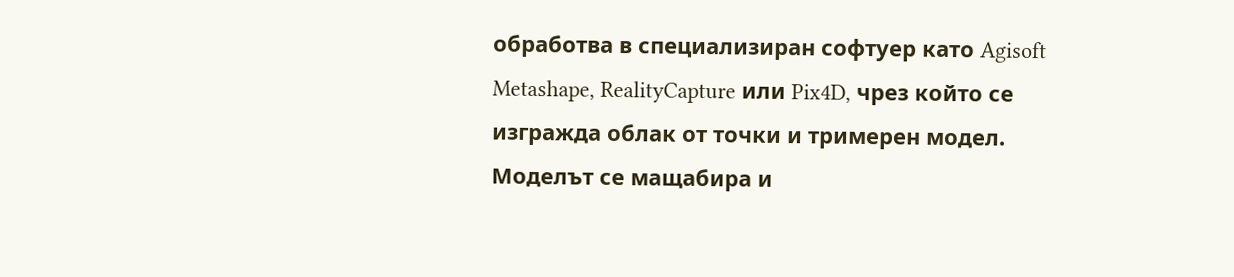обработва в специализиран софтуер като Agisoft Metashape, RealityCapture или Pix4D, чрез който се изгражда облак от точки и тримерен модел. Моделът се мащабира и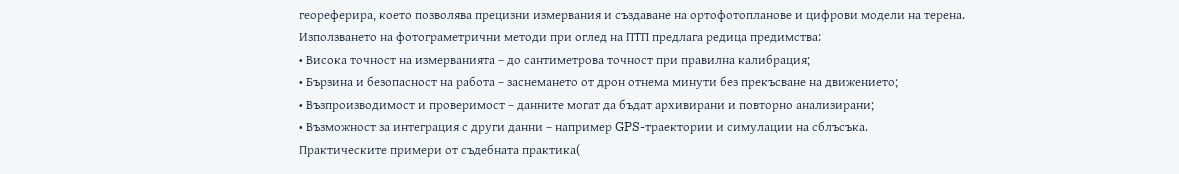геореферира, което позволява прецизни измервания и създаване на ортофотопланове и цифрови модели на терена.
Използването на фотограметрични методи при оглед на ПТП предлага редица предимства:
• Висока точност на измерванията – до сантиметрова точност при правилна калибрация;
• Бързина и безопасност на работа – заснемането от дрон отнема минути без прекъсване на движението;
• Възпроизводимост и проверимост – данните могат да бъдат архивирани и повторно анализирани;
• Възможност за интеграция с други данни – например GPS-траектории и симулации на сблъсъка.
Практическите примери от съдебната практика(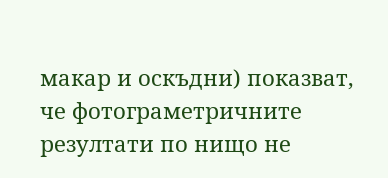макар и оскъдни) показват, че фотограметричните резултати по нищо не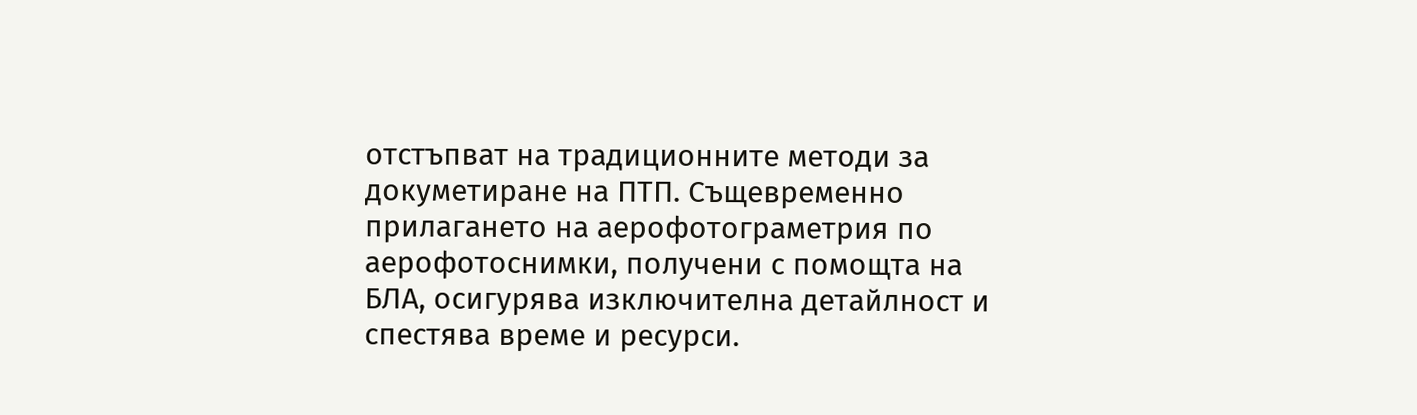отстъпват на традиционните методи за докуметиране на ПТП. Същевременно прилагането на аерофотограметрия по аерофотоснимки, получени с помощта на БЛА, осигурява изключителна детайлност и спестява време и ресурси.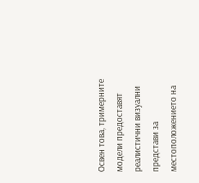Освен това, тримерните модели предоставят реалистични визуални представи за местоположението на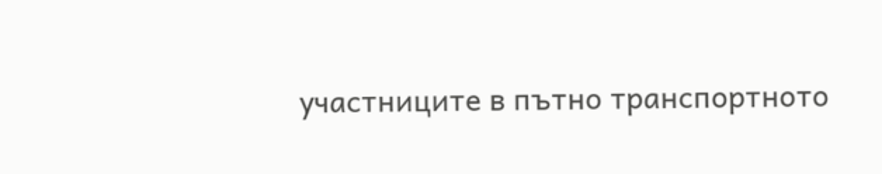участниците в пътно транспортното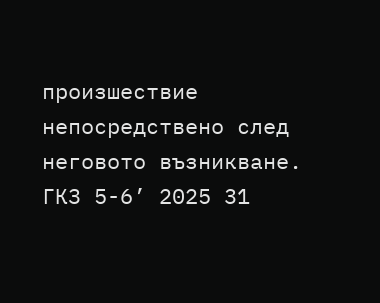произшествие непосредствено след неговото възникване.
ГКЗ 5-6’ 2025 31